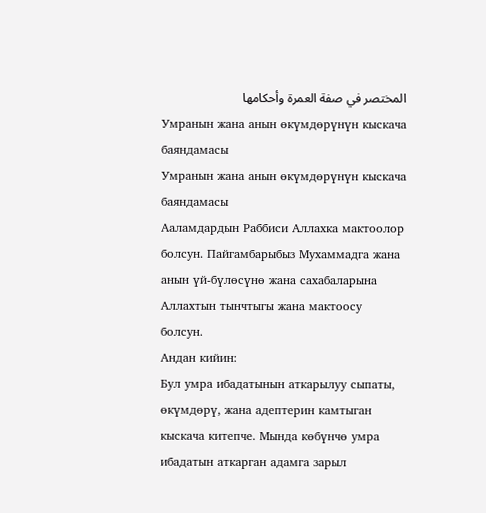المختصر في صفة العمرة وأحكامها
Умранын жана анын өкүмдөрүнүн кыскача баяндамасы
Умранын жана анын өкүмдөрүнүн кыскача баяндамасы
Ааламдардын Раббиси Аллахка мактоолор болсун. Пайгамбарыбыз Мухаммадга жана анын үй-бүлөсүнө жана сахабаларына Аллахтын тынчтыгы жана мактоосу болсун.
Андан кийин:
Бул умра ибадатынын аткарылуу сыпаты, өкүмдөрү, жана адептерин камтыган кыскача китепче. Мында көбүнчө умра ибадатын аткарган адамга зарыл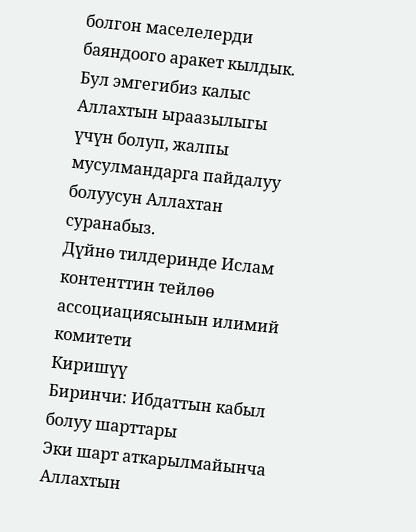болгон маселелерди баяндоого аракет кылдык.
Бул эмгегибиз калыс Аллахтын ыраазылыгы үчүн болуп, жалпы мусулмандарга пайдалуу болуусун Аллахтан суранабыз.
Дүйнө тилдеринде Ислам контенттин тейлөө ассоциациясынын илимий комитети
Киришүү
Биринчи: Ибдаттын кабыл болуу шарттары
Эки шарт аткарылмайынча Аллахтын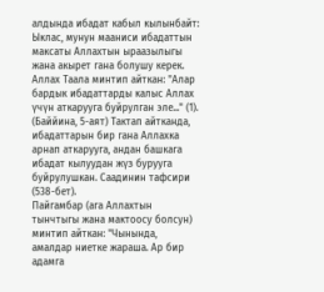алдында ибадат кабыл кылынбайт:
Ыклас, мунун мааниси ибадаттын максаты Аллахтын ыраазылыгы жана акырет гана болушу керек. Аллах Таала минтип айткан: "Алар бардык ибадаттарды калыс Аллах үчүн аткарууга буйрулган эле..." (1). (Баййина, 5-аят) Тактап айтканда, ибадаттарын бир гана Аллахка арнап аткарууга, андан башкага ибадат кылуудан жүз бурууга буйрулушкан. Саадинин тафсири (538-бет).
Пайгамбар (ага Аллахтын тынчтыгы жана мактоосу болсун) минтип айткан: "Чынында, амалдар ниетке жараша. Ар бир адамга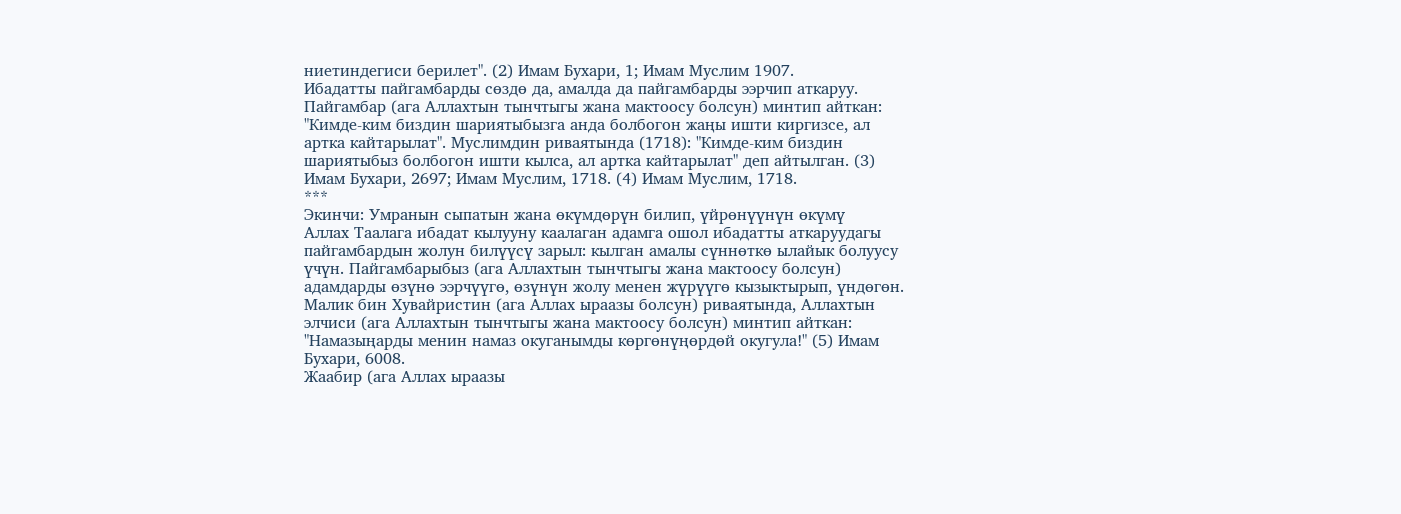ниетиндегиси берилет". (2) Имам Бухари, 1; Имам Муслим 1907.
Ибадатты пайгамбарды сөздө да, амалда да пайгамбарды ээрчип аткаруу. Пайгамбар (ага Аллахтын тынчтыгы жана мактоосу болсун) минтип айткан: "Кимде-ким биздин шариятыбызга анда болбогон жаңы ишти киргизсе, ал артка кайтарылат". Муслимдин риваятында (1718): "Кимде-ким биздин шариятыбыз болбогон ишти кылса, ал артка кайтарылат" деп айтылган. (3) Имам Бухари, 2697; Имам Муслим, 1718. (4) Имам Муслим, 1718.
***
Экинчи: Умранын сыпатын жана өкүмдөрүн билип, үйрөнүүнүн өкүмү
Аллах Таалага ибадат кылууну каалаган адамга ошол ибадатты аткаруудагы пайгамбардын жолун билүүсү зарыл: кылган амалы сүннөткө ылайык болуусу үчүн. Пайгамбарыбыз (ага Аллахтын тынчтыгы жана мактоосу болсун) адамдарды өзүнө ээрчүүгө, өзүнүн жолу менен жүрүүгө кызыктырып, үндөгөн. Малик бин Хувайристин (ага Аллах ыраазы болсун) риваятында, Аллахтын элчиси (ага Аллахтын тынчтыгы жана мактоосу болсун) минтип айткан: "Намазыңарды менин намаз окуганымды көргөнүңөрдөй окугула!" (5) Имам Бухари, 6008.
Жаабир (ага Аллах ыраазы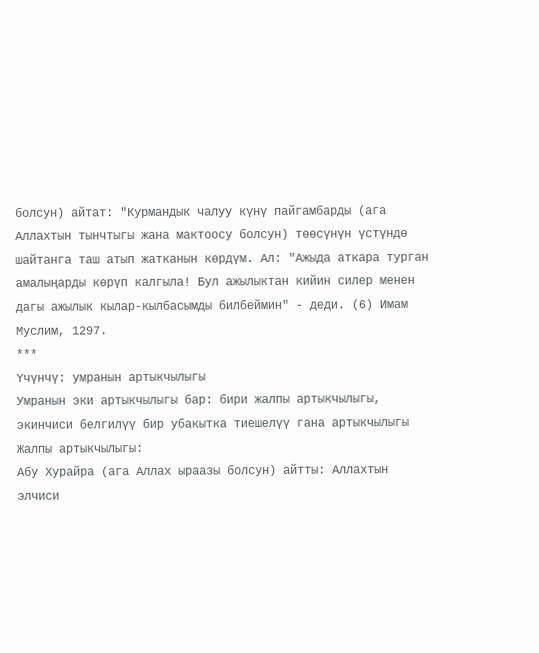болсун) айтат: "Курмандык чалуу күнү пайгамбарды (ага Аллахтын тынчтыгы жана мактоосу болсун) төөсүнүн үстүндө шайтанга таш атып жатканын көрдүм. Ал: "Ажыда аткара турган амалыңарды көрүп калгыла! Бул ажылыктан кийин силер менен дагы ажылык кылар-кылбасымды билбеймин" - деди. (6) Имам Муслим, 1297.
***
Үчүнчү: умранын артыкчылыгы
Умранын эки артыкчылыгы бар: бири жалпы артыкчылыгы, экинчиси белгилүү бир убакытка тиешелүү гана артыкчылыгы
Жалпы артыкчылыгы:
Абу Хурайра (ага Аллах ыраазы болсун) айтты: Аллахтын элчиси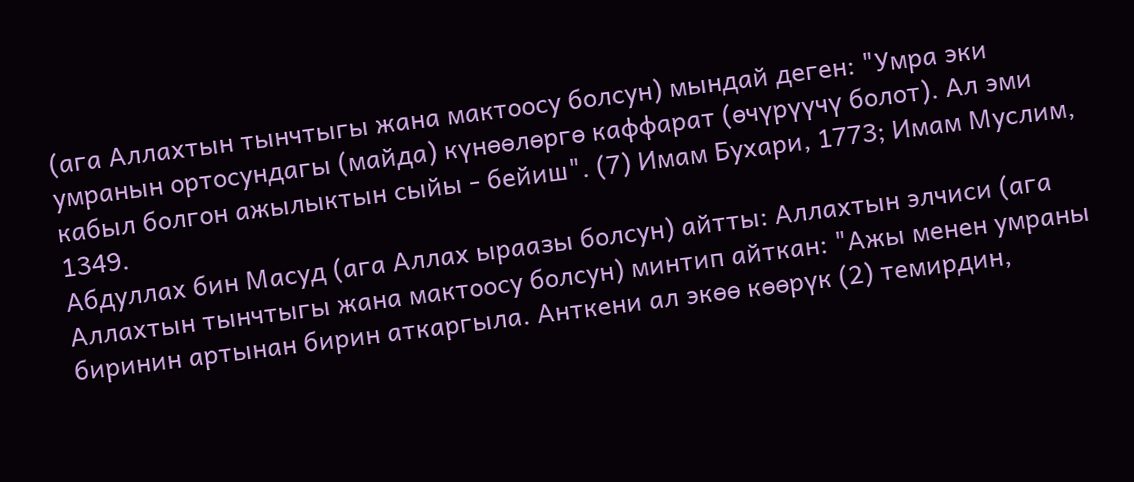(ага Аллахтын тынчтыгы жана мактоосу болсун) мындай деген: "Умра эки умранын ортосундагы (майда) күнөөлөргө каффарат (өчүрүүчү болот). Ал эми кабыл болгон ажылыктын сыйы - бейиш". (7) Имам Бухари, 1773; Имам Муслим, 1349.
Абдуллах бин Масуд (ага Аллах ыраазы болсун) айтты: Аллахтын элчиси (ага Аллахтын тынчтыгы жана мактоосу болсун) минтип айткан: "Ажы менен умраны биринин артынан бирин аткаргыла. Анткени ал экөө көөрүк (2) темирдин,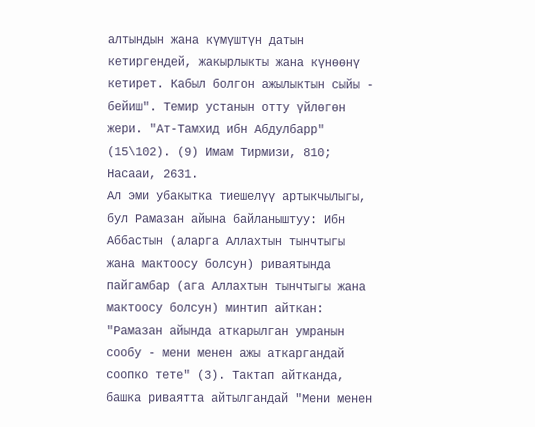алтындын жана күмүштүн датын кетиргендей, жакырлыкты жана күнөөнү кетирет. Кабыл болгон ажылыктын сыйы - бейиш". Темир устанын отту үйлөгөн жери. "Ат-Тамхид ибн Абдулбарр" (15\102). (9) Имам Тирмизи, 810; Насааи, 2631.
Ал эми убакытка тиешелүү артыкчылыгы, бул Рамазан айына байланыштуу: Ибн Аббастын (аларга Аллахтын тынчтыгы жана мактоосу болсун) риваятында пайгамбар (ага Аллахтын тынчтыгы жана мактоосу болсун) минтип айткан: "Рамазан айында аткарылган умранын сообу - мени менен ажы аткаргандай соопко тете" (3). Тактап айтканда, башка риваятта айтылгандай "Мени менен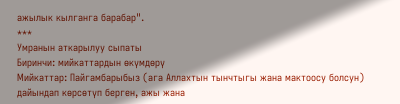ажылык кылганга барабар".
***
Умранын аткарылуу сыпаты
Биринчи: мийкаттардын өкүмдөрү
Мийкаттар: Пайгамбарыбыз (ага Аллахтын тынчтыгы жана мактоосу болсун) дайындап көрсөтүп берген, ажы жана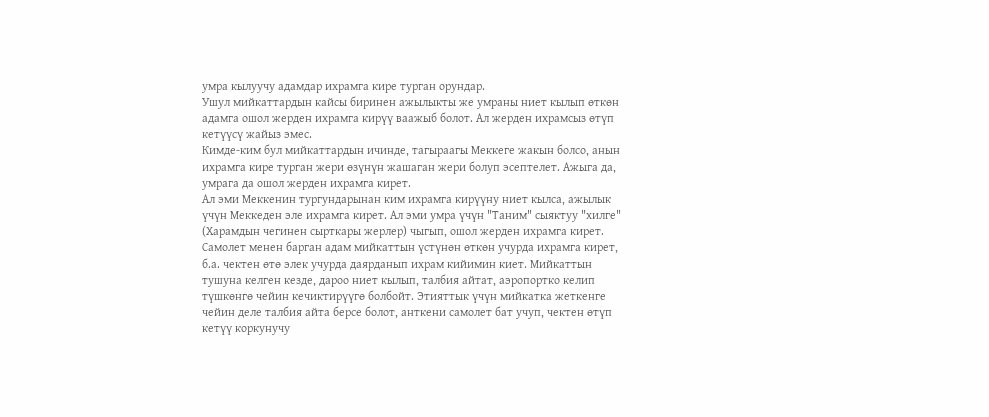умра кылуучу адамдар ихрамга кире турган орундар.
Ушул мийкаттардын кайсы биринен ажылыкты же умраны ниет кылып өткөн адамга ошол жерден ихрамга кирүү ваажыб болот. Ал жерден ихрамсыз өтүп кетүүсү жайыз эмес.
Кимде-ким бул мийкаттардын ичинде, тагыраагы Меккеге жакын болсо, анын ихрамга кире турган жери өзүнүн жашаган жери болуп эсептелет. Ажыга да, умрага да ошол жерден ихрамга кирет.
Ал эми Меккенин тургундарынан ким ихрамга кирүүну ниет кылса, ажылык үчүн Меккеден эле ихрамга кирет. Ал эми умра үчүн "Таним" сыяктуу "хилге" (Харамдын чегинен сырткары жерлер) чыгып, ошол жерден ихрамга кирет.
Самолет менен барган адам мийкаттын үстүнөн өткөн учурда ихрамга кирет, б.а. чектен өтө элек учурда даярданып ихрам кийимин киет. Мийкаттын тушуна келген кезде, дароо ниет кылып, талбия айтат, аэропортко келип түшкөнгө чейин кечиктирүүгө болбойт. Этияттык үчүн мийкатка жеткенге чейин деле талбия айта берсе болот, анткени самолет бат учуп, чектен өтүп кетүү коркунучу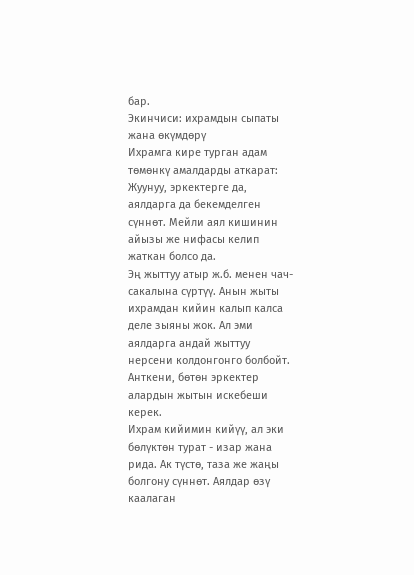бар.
Экинчиси: ихрамдын сыпаты жана өкүмдөрү
Ихрамга кире турган адам төмөнкү амалдарды аткарат:
Жуунуу, эркектерге да, аялдарга да бекемделген сүннөт. Мейли аял кишинин айызы же нифасы келип жаткан болсо да.
Эң жыттуу атыр ж.б. менен чач-сакалына сүртүү. Анын жыты ихрамдан кийин калып калса деле зыяны жок. Ал эми аялдарга андай жыттуу нерсени колдонгонго болбойт. Анткени, бөтөн эркектер алардын жытын искебеши керек.
Ихрам кийимин кийүү, ал эки бөлүктөн турат - изар жана рида. Ак түстө, таза же жаңы болгону сүннөт. Аялдар өзү каалаган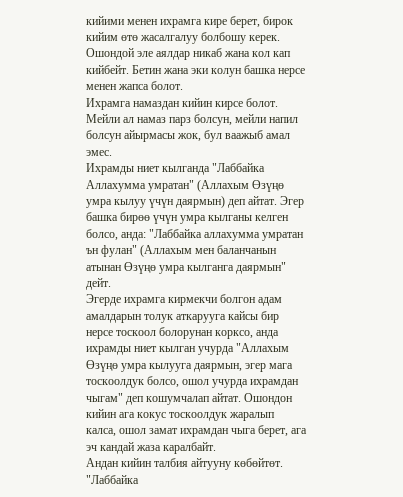кийими менен ихрамга кире берет, бирок кийим өтө жасалгалуу болбошу керек. Ошондой эле аялдар никаб жана кол кап кийбейт. Бетин жана эки колун башка нерсе менен жапса болот.
Ихрамга намаздан кийин кирсе болот. Мейли ал намаз парз болсун, мейли напил болсун айырмасы жок, бул ваажыб амал эмес.
Ихрамды ниет кылганда "Лаббайка Аллахумма умратан" (Аллахым Өзүңө умра кылуу үчүн даярмын) деп айтат. Эгер башка бирөө үчүн умра кылганы келген болсо, анда: "Лаббайка аллахумма умратан ън фулан" (Аллахым мен баланчанын атынан Өзүңө умра кылганга даярмын" дейт.
Эгерде ихрамга кирмекчи болгон адам амалдарын толук аткарууга кайсы бир нерсе тоскоол болорунан корксо, анда ихрамды ниет кылган учурда "Аллахым Өзүңө умра кылууга даярмын, эгер мага тоскоолдук болсо, ошол учурда ихрамдан чыгам" деп кошумчалап айтат. Ошондон кийин ага кокус тоскоолдук жаралып калса, ошол замат ихрамдан чыга берет, ага эч кандай жаза каралбайт.
Андан кийин талбия айтууну көбөйтөт. "Лаббайка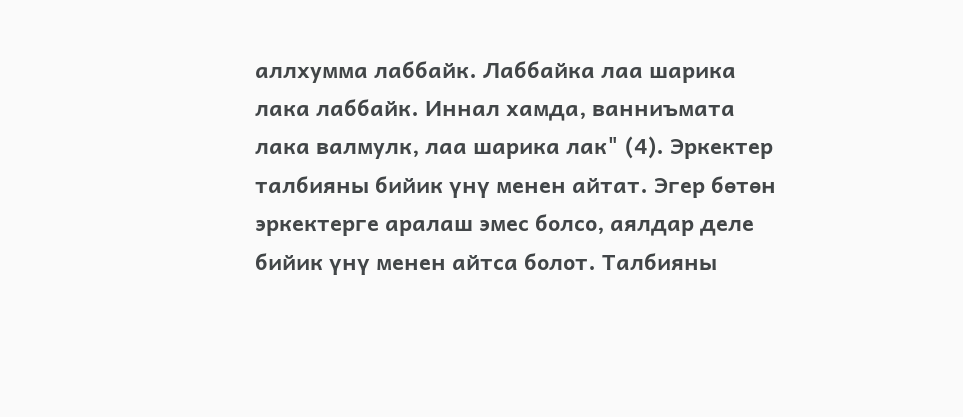аллхумма лаббайк. Лаббайка лаа шарика лака лаббайк. Иннал хамда, ванниъмата лака валмулк, лаа шарика лак" (4). Эркектер талбияны бийик үнү менен айтат. Эгер бөтөн эркектерге аралаш эмес болсо, аялдар деле бийик үнү менен айтса болот. Талбияны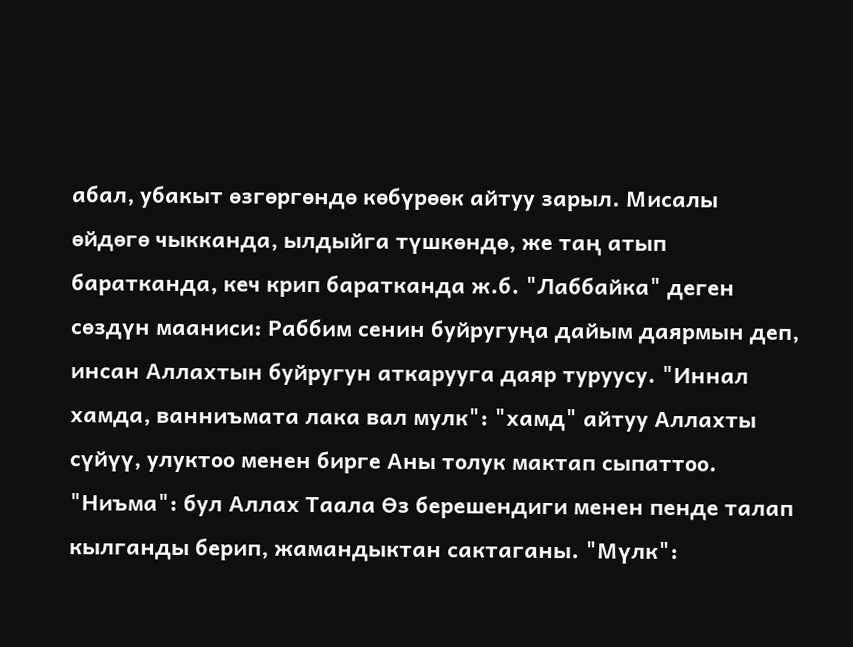абал, убакыт өзгөргөндө көбүрөөк айтуу зарыл. Мисалы өйдөгө чыкканда, ылдыйга түшкөндө, же таң атып баратканда, кеч крип баратканда ж.б. "Лаббайка" деген сөздүн мааниси: Раббим сенин буйругуңа дайым даярмын деп, инсан Аллахтын буйругун аткарууга даяр туруусу. "Иннал хамда, ванниъмата лака вал мулк": "хамд" айтуу Аллахты сүйүү, улуктоо менен бирге Аны толук мактап сыпаттоо. "Ниъма": бул Аллах Таала Өз берешендиги менен пенде талап кылганды берип, жамандыктан сактаганы. "Мүлк":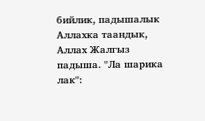бийлик, падышалык Аллахка таандык, Аллах Жалгыз падыша. "Ла шарика лак":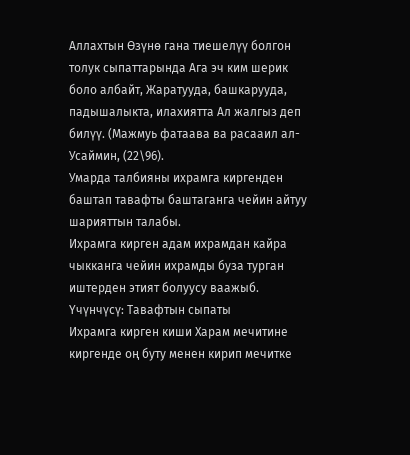Аллахтын Өзүнө гана тиешелүү болгон толук сыпаттарында Ага эч ким шерик боло албайт, Жаратууда, башкарууда, падышалыкта, илахиятта Ал жалгыз деп билүү. (Мажмуь фатаава ва расааил ал-Усаймин, (22\96).
Умарда талбияны ихрамга киргенден баштап тавафты баштаганга чейин айтуу шарияттын талабы.
Ихрамга кирген адам ихрамдан кайра чыкканга чейин ихрамды буза турган иштерден этият болуусу ваажыб.
Үчүнчүсү: Тавафтын сыпаты
Ихрамга кирген киши Харам мечитине киргенде оң буту менен кирип мечитке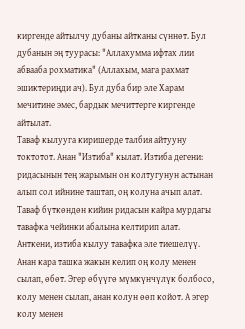киргенде айтылчу дубаны айтканы сүннөт. Бул дубанын эң туурасы: "Аллахумма ифтах лии абвааба рохматика" (Аллахым, мага рахмат эшиктериңди ач). Бул дуба бир эле Харам мечитине эмес, бардык мечиттерге киргенде айтылат.
Таваф кылууга киришерде талбия айтууну токтотот. Анан "Изтиба" кылат. Изтиба дегени: ридасынын тең жарымын он колтугунун астынан алып сол ийнине таштап, оң колуна ачып алат. Таваф бүткөндөн кийин ридасын кайра мурдагы тавафка чейинки абалына келтирип алат. Анткени, изтиба кылуу тавафка эле тиешелүү.
Анан кара ташка жакын келип оң колу менен сылап, өбөт. Эгер өбүүгө мүмкүнчүлүк болбосо, колу менен сылап, анан колун өөп койот. А эгер колу менен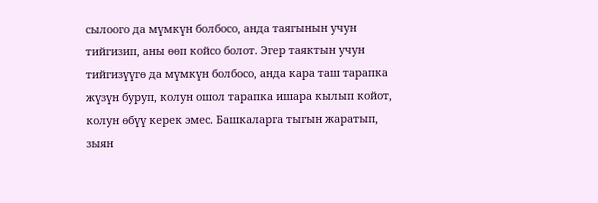сылоого да мүмкүн болбосо, анда таягынын учун тийгизип, аны өөп койсо болот. Эгер таяктын учун тийгизүүгө да мүмкүн болбосо, анда кара таш тарапка жүзүн буруп, колун ошол тарапка ишара кылып койот, колун өбүү керек эмес. Башкаларга тыгын жаратып, зыян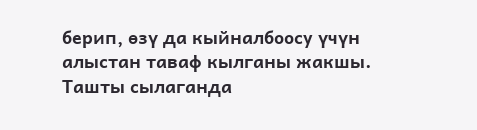берип, өзү да кыйналбоосу үчүн алыстан таваф кылганы жакшы.
Ташты сылаганда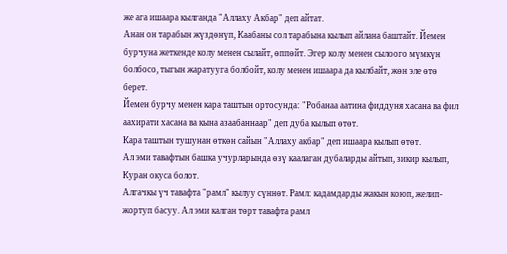же ага ишаара кылганда "Аллаху Акбар" деп айтат.
Анан он тарабын жүздөнүп, Каабаны сол тарабына кылып айлана баштайт. Йемен бурчуна жеткенде колу менен сылайт, өппөйт. Эгер колу менен сылоого мүмкүн болбосо, тыгын жаратууга болбойт, колу менен ишаара да кылбайт, жөн эле өтө берет.
Йемен бурчу менен кара таштын ортосунда: "Робанаа аатина фиддуня хасана ва фил аахирати хасана ва кына азаабаннаар" деп дуба кылып өтөт.
Кара таштын тушунан өткөн сайын "Аллаху акбар" деп ишаара кылып өтөт.
Ал эми тавафтын башка учурларында өзү каалаган дубаларды айтып, зикир кылып, Куран окуса болот.
Алгачкы үч тавафта "рамл" кылуу сүннөт. Рамл: кадамдарды жакын коюп, желип-жортуп басуу. Ал эми калган төрт тавафта рамл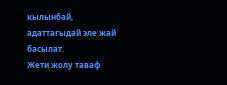кылынбай, адаттагыдай эле жай басылат.
Жети жолу таваф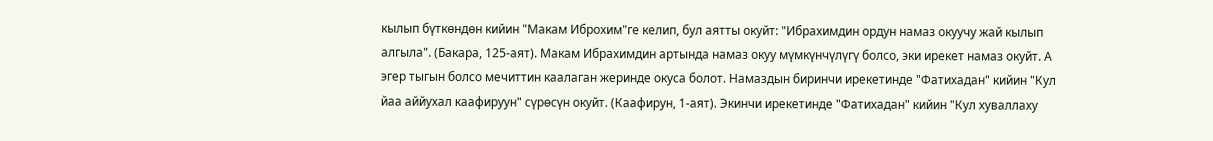кылып бүткөндөн кийин "Макам Иброхим"ге келип, бул аятты окуйт: "Ибрахимдин ордун намаз окуучу жай кылып алгыла". (Бакара, 125-аят). Макам Ибрахимдин артында намаз окуу мүмкүнчүлүгү болсо, эки ирекет намаз окуйт. А эгер тыгын болсо мечиттин каалаган жеринде окуса болот. Намаздын биринчи ирекетинде "Фатихадан" кийин "Кул йаа аййухал каафируун" сүрөсүн окуйт. (Каафирун, 1-аят). Экинчи ирекетинде "Фатихадан" кийин "Кул хуваллаху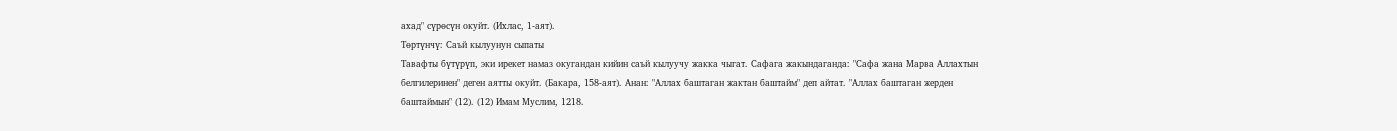ахад" сүрөсүн окуйт. (Ихлас, 1-аят).
Төртүнчү: Саъй кылуунун сыпаты
Тавафты бүтүрүп, эки ирекет намаз окугандан кийин саъй кылуучу жакка чыгат. Сафага жакындаганда: "Сафа жана Марва Аллахтын белгилеринен" деген аятты окуйт. (Бакара, 158-аят). Анан: "Аллах баштаган жактан баштайм" деп айтат. "Аллах баштаган жерден баштаймын" (12). (12) Имам Муслим, 1218.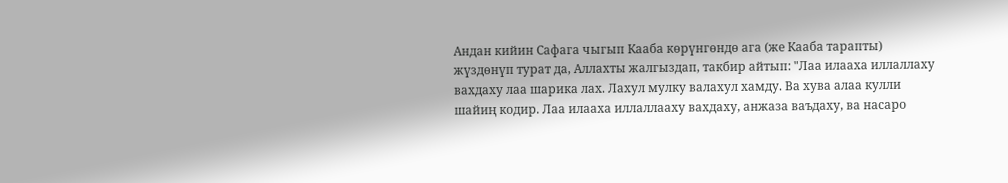Андан кийин Сафага чыгып Кааба көрүнгөндө ага (же Кааба тарапты) жүздөнүп турат да, Аллахты жалгыздап, такбир айтып: "Лаа илааха иллаллаху вахдаху лаа шарика лах. Лахул мулку валахул хамду. Ва хува алаа кулли шайиң кодир. Лаа илааха иллаллааху вахдаху, анжаза ваъдаху, ва насаро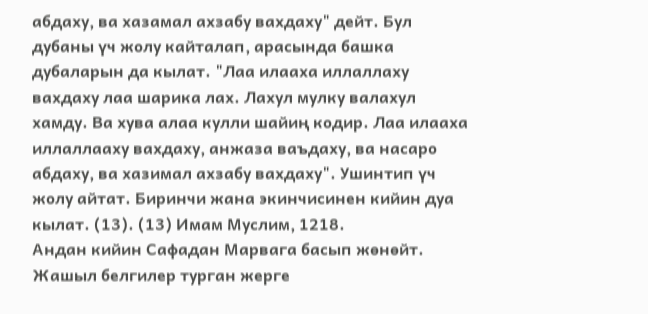абдаху, ва хазамал ахзабу вахдаху" дейт. Бул дубаны үч жолу кайталап, арасында башка дубаларын да кылат. "Лаа илааха иллаллаху вахдаху лаа шарика лах. Лахул мулку валахул хамду. Ва хува алаа кулли шайиң кодир. Лаа илааха иллаллааху вахдаху, анжаза ваъдаху, ва насаро абдаху, ва хазимал ахзабу вахдаху". Ушинтип үч жолу айтат. Биринчи жана экинчисинен кийин дуа кылат. (13). (13) Имам Муслим, 1218.
Андан кийин Сафадан Марвага басып жөнөйт. Жашыл белгилер турган жерге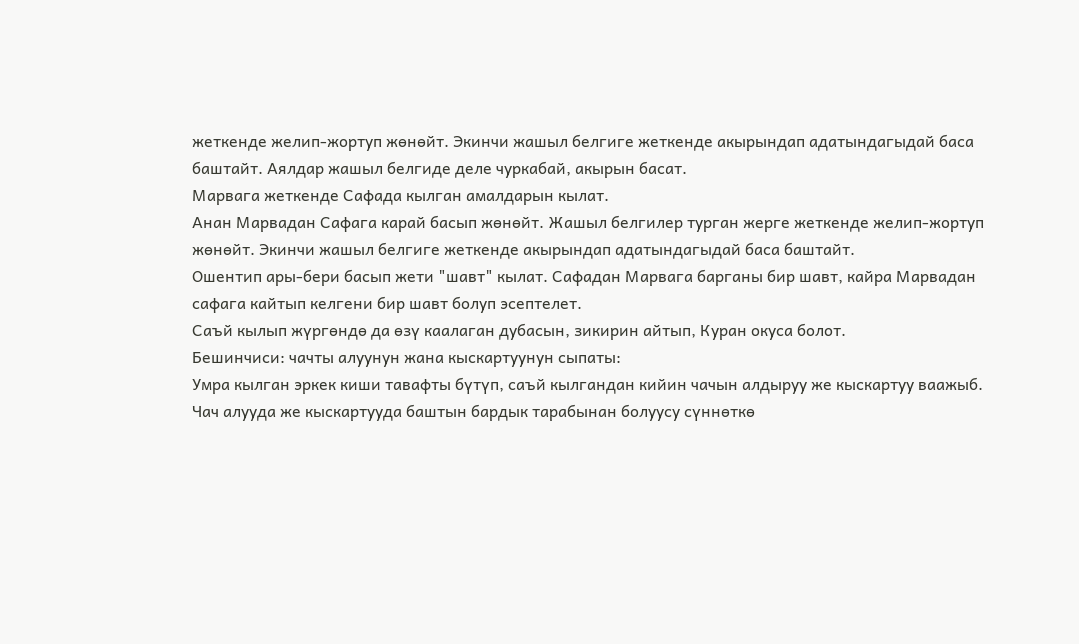жеткенде желип-жортуп жөнөйт. Экинчи жашыл белгиге жеткенде акырындап адатындагыдай баса баштайт. Аялдар жашыл белгиде деле чуркабай, акырын басат.
Марвага жеткенде Сафада кылган амалдарын кылат.
Анан Марвадан Сафага карай басып жөнөйт. Жашыл белгилер турган жерге жеткенде желип-жортуп жөнөйт. Экинчи жашыл белгиге жеткенде акырындап адатындагыдай баса баштайт.
Ошентип ары-бери басып жети "шавт" кылат. Сафадан Марвага барганы бир шавт, кайра Марвадан сафага кайтып келгени бир шавт болуп эсептелет.
Саъй кылып жүргөндө да өзү каалаган дубасын, зикирин айтып, Куран окуса болот.
Бешинчиси: чачты алуунун жана кыскартуунун сыпаты:
Умра кылган эркек киши тавафты бүтүп, саъй кылгандан кийин чачын алдыруу же кыскартуу ваажыб. Чач алууда же кыскартууда баштын бардык тарабынан болуусу сүннөткө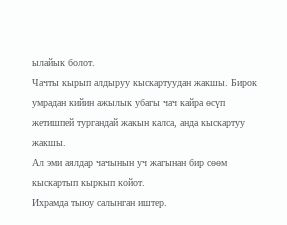ылайык болот.
Чачты кырып алдыруу кыскартуудан жакшы. Бирок умрадан кийин ажылык убагы чач кайра өсүп жетишпей тургандай жакын калса, анда кыскартуу жакшы.
Ал эми аялдар чачынын уч жагынан бир сөөм кыскартып кыркып койот.
Ихрамда тыюу салынган иштер.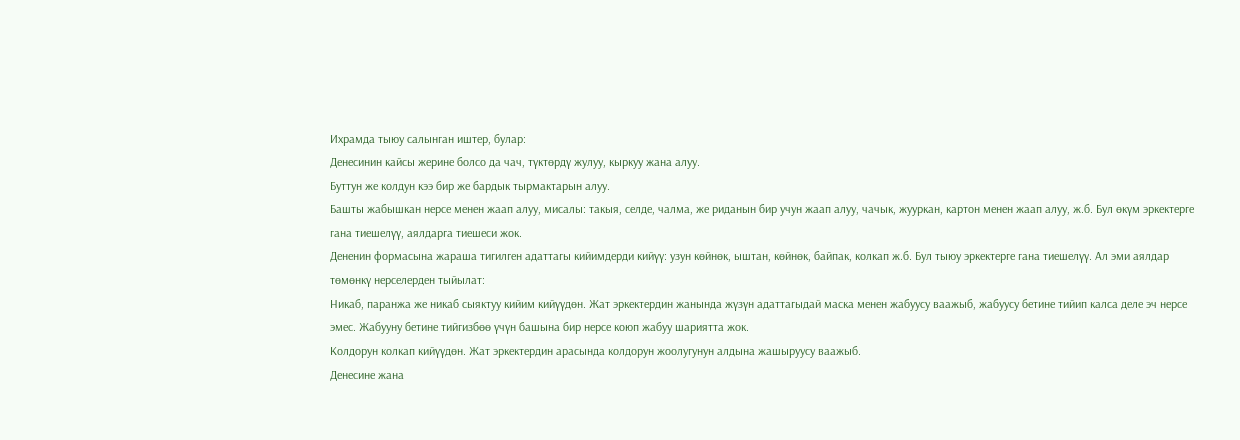Ихрамда тыюу салынган иштер, булар:
Денесинин кайсы жерине болсо да чач, түктөрдү жулуу, кыркуу жана алуу.
Буттун же колдун кээ бир же бардык тырмактарын алуу.
Башты жабышкан нерсе менен жаап алуу, мисалы: такыя, селде, чалма, же риданын бир учун жаап алуу, чачык, жууркан, картон менен жаап алуу, ж.б. Бул өкүм эркектерге гана тиешелүү, аялдарга тиешеси жок.
Дененин формасына жараша тигилген адаттагы кийимдерди кийүү: узун көйнөк, ыштан, көйнөк, байпак, колкап ж.б. Бул тыюу эркектерге гана тиешелүү. Ал эми аялдар төмөнкү нерселерден тыйылат:
Никаб, паранжа же никаб сыяктуу кийим кийүүдөн. Жат эркектердин жанында жүзүн адаттагыдай маска менен жабуусу ваажыб, жабуусу бетине тийип калса деле эч нерсе эмес. Жабууну бетине тийгизбөө үчүн башына бир нерсе коюп жабуу шариятта жок.
Колдорун колкап кийүүдөн. Жат эркектердин арасында колдорун жоолугунун алдына жашыруусу ваажыб.
Денесине жана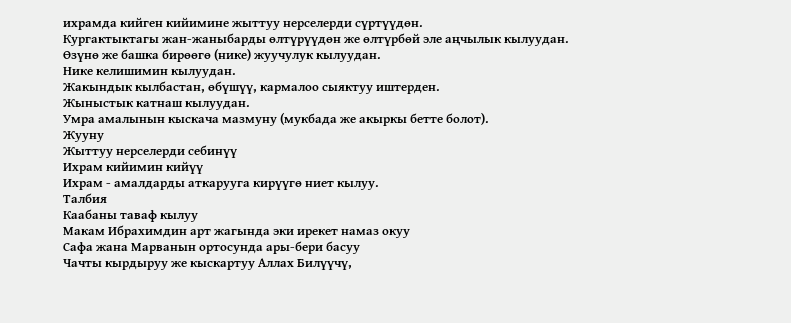ихрамда кийген кийимине жыттуу нерселерди сүртүүдөн.
Кургактыктагы жан-жаныбарды өлтүрүүдөн же өлтүрбөй эле аңчылык кылуудан.
Өзүнө же башка бирөөгө (нике) жуучулук кылуудан.
Нике келишимин кылуудан.
Жакындык кылбастан, өбүшүү, кармалоо сыяктуу иштерден.
Жыныстык катнаш кылуудан.
Умра амалынын кыскача мазмуну (мукбада же акыркы бетте болот).
Жууну
Жыттуу нерселерди себинүү
Ихрам кийимин кийүү
Ихрам - амалдарды аткарууга кирүүгө ниет кылуу.
Талбия
Каабаны таваф кылуу
Макам Ибрахимдин арт жагында эки ирекет намаз окуу
Сафа жана Марванын ортосунда ары-бери басуу
Чачты кырдыруу же кыскартуу Аллах Билүүчү,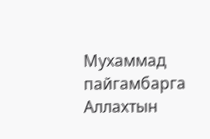Мухаммад пайгамбарга Аллахтын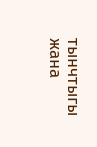тынчтыгы жана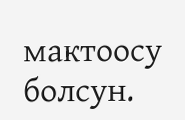мактоосу болсун.